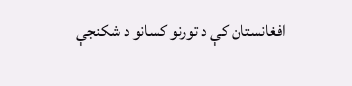افغانستان کې د تورنو کسانو د شکنجې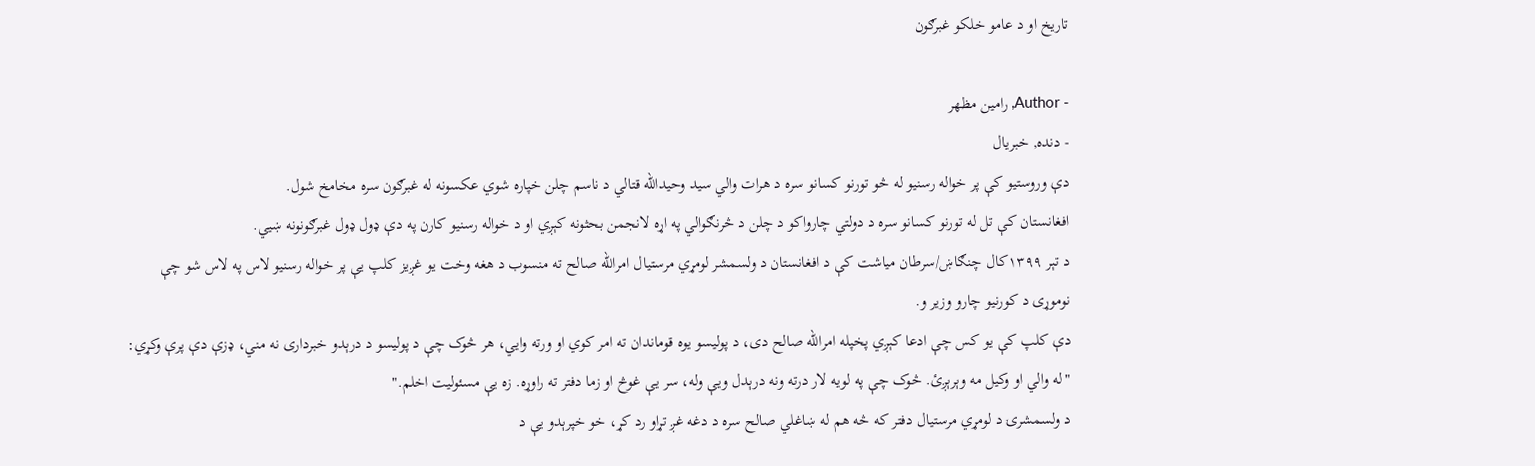تاریخ او د عامو خلکو غبرګون

- Author, رامین مظهر
- دنده, خبريال
دې وروستیو کې پر خواله رسنیو له څو تورنو کسانو سره د هرات والي سید وحیدالله قتالي د ناسم چلن خپاره شوي عکسونه له غبرګون سره مخامخ شول.
افغانستان کې تل له تورنو کسانو سره د دولتي چارواکو د چلن د څرنګوالي په اړه لانجمن بحثونه کېږي او د خواله رسنیو کارن په دې ډول ډول غبرګونونه ښيي.
د تېر ۱۳۹۹کال چنګاښ/سرطان میاشت کې د افغانستان د ولسمشر لومړي مرستیال امرالله صالح ته منسوب د هغه وخت یو غږیز کلپ یې پر خواله رسنیو لاس په لاس شو چې نوموړی د کورنیو چارو وزیر و.
دې کلپ کې یو کس چې ادعا کېږي پخپله امرالله صالح دی، د پولیسو یوه قوماندان ته امر کوي او ورته وایي، هر څوک چې د پولیسو د درېدو خبرداری نه مني، ډزې دې پرې وکړي: "له والي او وکیل مه وېرېږئ. څوک چې په لویه لار درته ونه درېدل ویې وله، سر یې غوڅ او زما دفتر ته راوړه. زه یې مسئولیت اخلم."
د ولسمشرۍ د لومړي مرستیال دفتر که څه هم له ښاغلي صالح سره د دغه غږ تړاو رد کړ، خو خپرېدو یې د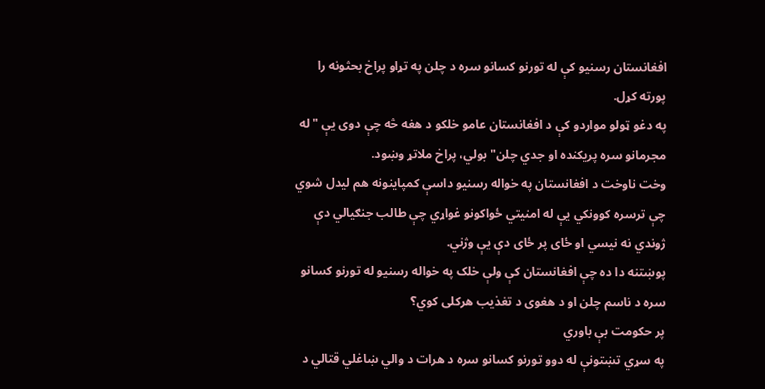افغانستان رسنیو کې له تورنو کسانو سره د چلن په تړاو پراخ بحثونه را پورته کړل.
په دغو ټولو مواردو کې د افغانستان عامو خلکو د هغه څه چې دوی یې "له مجرمانو سره پریکنده او جدي چلن" بولي، پراخ ملاتړ وښود.
وخت ناوخت د افغانستان په خواله رسنیو داسې کمپاینونه هم لیدل شوي چې ترسره کوونکي یې له امنیتي ځواکونو غواړي چې طالب جنګیالي دې ژوندي نه نیسي او ځای پر ځای دې یې وژني.
پوښتنه دا ده چې افغانستان کې ولې خلک په خواله رسنیو له تورنو کسانو سره د ناسم چلن او د هغوی د تغذیب هرکلی کوي؟
پر حکومت بې باوري
په سړي تښتونې له دوو تورنو کسانو سره د هرات د والي ښاغلي قتالي د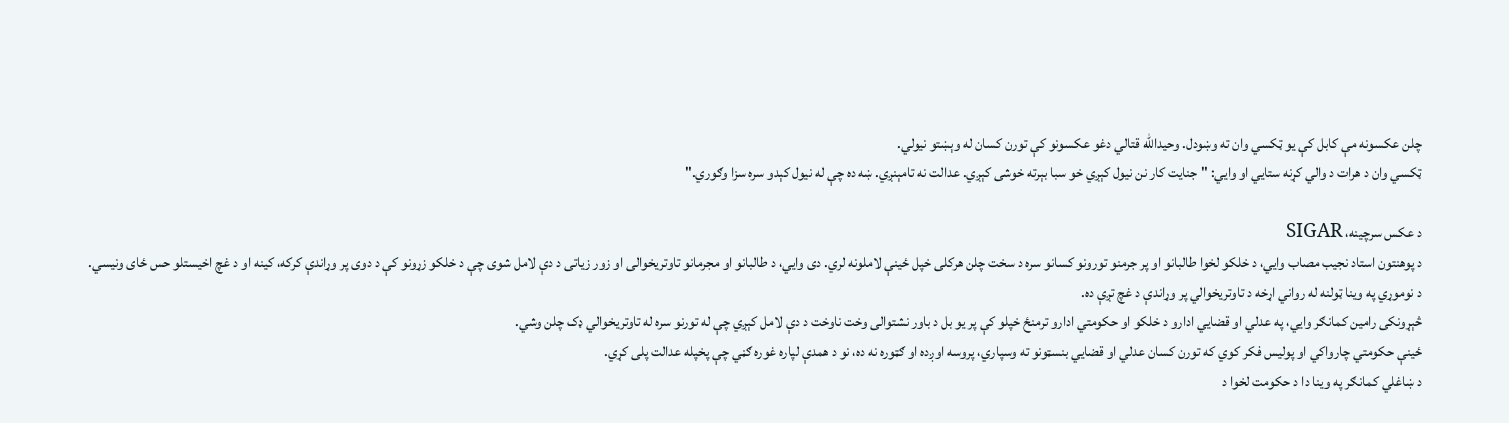چلن عکسونه مې کابل کې یو ټکسي وان ته وښودل. وحیدالله قتالي دغو عکسونو کې تورن کسان له وېښتو نیولي.
ټکسي وان د هرات د والي کړنه ستايي او وايي: "جنایت کار نن نیول کېږي خو سبا بېرته خوشی کېږي. عدالت نه تامېنږي. ښه ده چې له نیول کېدو سره سزا وګوري."

د عکس سرچینه، SIGAR
د پوهنتون استاد نجیب مصاب وايي، د خلکو لخوا طالبانو او پر جرمنو تورونو کسانو سره د سخت چلن هرکلی خپل ځینې لاملونه لري. دی وايي، د طالبانو او مجرمانو تاوتریخوالی او زور زیاتی د دې لامل شوی چې د خلکو زړونو کې د دوی پر وړاندې کرکه، کینه او د غچ اخیستلو حس ځای ونیسي.
د نوموړي په وینا ټولنه له رواني اړخه د تاوتریخوالي پر وړاندې د غچ تږې ده.
څېړونکی رامین کمانګر وايي، په عدلي او قضايي ادارو د خلکو او حکومتي ادارو ترمنځ خپلو کې پر یو بل د باور نشتوالی وخت ناوخت د دې لامل کېږي چې له تورنو سره له تاوتریخوالي ډک چلن وشي.
ځینې حکومتي چارواکي او پولیس فکر کوي که تورن کسان عدلي او قضايي بنسټونو ته وسپاري، پروسه اوږده او ګټوره نه ده، نو د همدې لپاره غوره ګڼي چې پخپله عدالت پلی کړي.
د ښاغلي کمانګر په وینا دا د حکومت لخوا د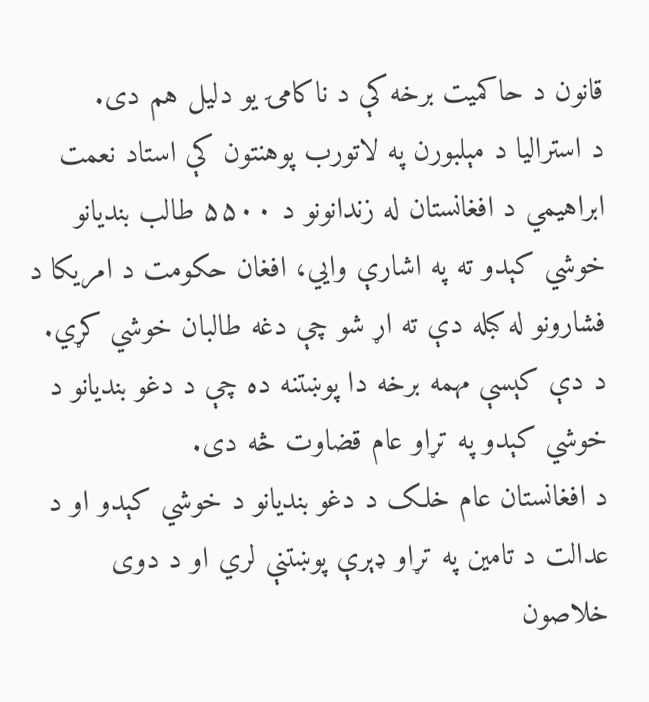قانون د حاکمیت برخه کې د ناکامۍ یو دلیل هم دی.
د استرالیا د مېلبورن په لاتورب پوهنتون کې استاد نعمت ابراهیمي د افغانستان له زندانونو د ۵۵۰۰ طالب بندیانو خوشي کېدو ته په اشارې وايي، افغان حکومت د امریکا د فشارونو له کبله دې ته اړ شو چې دغه طالبان خوشي کړي.
د دې کېسې مهمه برخه دا پوښتنه ده چې د دغو بندیانو د خوشي کېدو په تړاو عام قضاوت څه دی.
د افغانستان عام خلک د دغو بندیانو د خوشي کېدو او د عدالت د تامین په تړاو ډېرې پوښتنې لري او د دوی خلاصون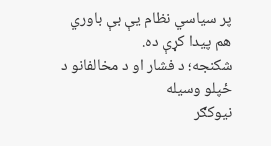پر سیاسي نظام یې بې باوري هم پیدا کړې ده.
شکنجه؛ د فشار او د مخالفانو د ځپلو وسیله
نیوکګر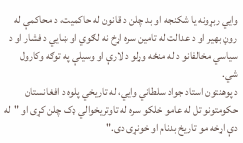وايي ربړونه یا شکنجه او بد چلن د قانون له حاکمیت، د محاکمې له روڼ بهیر او د عدالت له تامین سره اړخ نه لګوي او ښايي د فشار او د سیاسي مخالفانو د له منځه وړلو د لارې او وسیلې په توګه وکارول شي.
د پوهنتون استاد جواد سلطاني وايي، له تاریخي پلوه د افغانستان حکومتونو تل له عامو خلکو سره له تاوتریخوالي ډک چلن کړی او "له دې اړخه مو تاریخ بدنام او خونړی دی."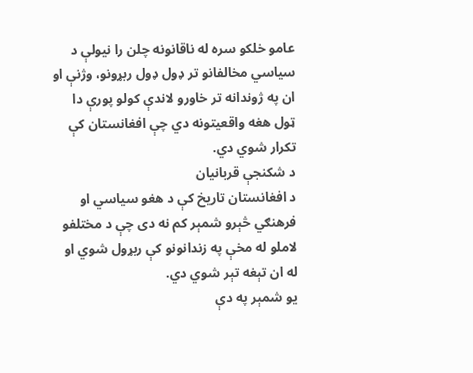عامو خلکو سره له ناقانونه چلن را نیولې د سیاسي مخالفانو تر ډول ډول ربړونو، وژنې او ان په ژوندانه تر خاورو لاندې کولو پورې دا ټول هغه واقعیتونه دي چې افغانستان کې تکرار شوي دي.
د شکنجې قربانیان
د افغانستان تاریخ کې د هغو سیاسي او فرهنګي څېرو شمېر کم نه دی چې د مختلفو لاملو له مخې په زندانونو کې ربړول شوي او له ان تېغه تېر شوي دي.
یو شمېر په دې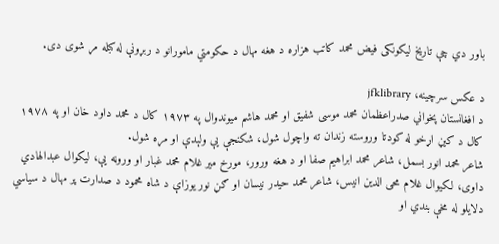باور دي چې تاریخ لیکونکی فیض محمد کاتب هزاره د هغه مهال د حکومتي مامورانو د ربړونې له کبله مړ شوی دی.

د عکس سرچینه، jfklibrary
د افغانستان پخواني صدراعظمان محمد موسی شفیق او محمد هاشم میوندوال په ۱۹۷۳ کال د محمد داود خان او په ۱۹۷۸ کال د کیڼ اړخو له کودتا وروسته زندان ته واچول شول، شکنجې یې ولېدې او مړه شول.
شاعر محمد انور بسمل، شاعر محمد ابراهیم صفا او د هغه ورور، مورخ میر غلام محمد غبار او وروڼه یې، لیکوال عبدالهادي داوی، لکیوال غلام محی الدین انیس، شاعر محمد حیدر نیسان او ګڼ نور یوزاې د شاه محمود د صدارت پر مهال د سیاسي دلایلو له مخې بندي او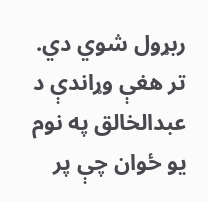ربړول شوي دي.
تر هغې وړاندې د عبدالخالق په نوم یو ځوان چې پر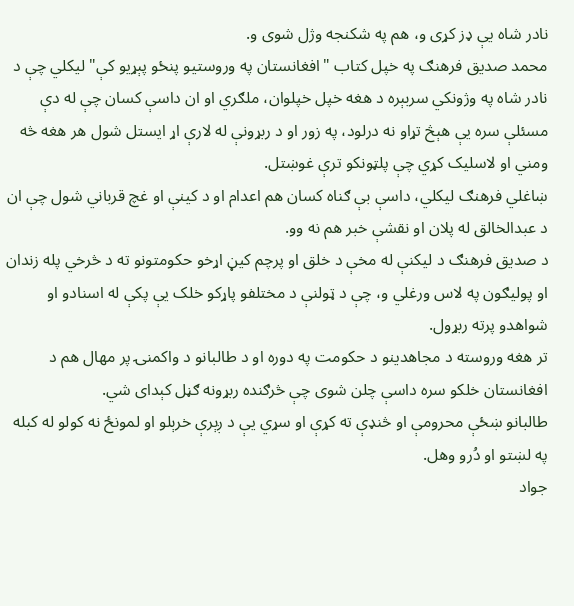نادر شاه یې ډز کړی و، هم په شکنجه وژل شوی و.
محمد صدیق فرهنګ په خپل کتاب "افغانستان په وروستیو پنځو پېړیو کې" لیکلي چې د نادر شاه په وژونکي سربېره د هغه خپل خپلوان، ملګري او ان داسې کسان چې له دې مسئلې سره یې هېڅ تړاو نه درلود، په زور او د ربړونې له لارې اړ ایستل شول هر هغه څه ومني او لاسلیک کړي چې پلټونکو ترې غوښتل.
ښاغلي فرهنګ لیکلي، داسې بې ګناه کسان هم اعدام او د کینې او غچ قرباني شول چې ان د عبدالخالق له پلان او نقشې خبر هم نه وو.
د صدیق فرهنګ د لیکنې له مخې د خلق او پرچم کیڼ اړخو حکومتونو ته د څرخي پله زندان او پولیګون په لاس ورغلي و، چې د ټولنې د مختلفو پاړکو خلک یې پکې له اسنادو او شواهدو پرته ربړول.
تر هغه وروسته د مجاهدینو د حکومت په دوره او د طالبانو د واکمنۍ پر مهال هم د افغانستان خلکو سره داسې چلن شوی چې څرګنده ربړونه ګڼل کېدای شي.
طالبانو ښځې محرومې او څنډې ته کړې او سړي یې د ږېرې خرېلو او لمونځ نه کولو له کبله په لښتو او دُرو وهل.
جواد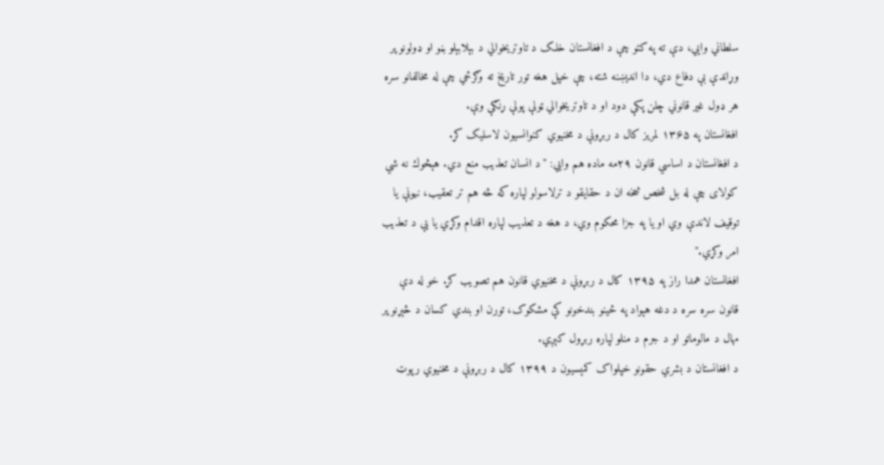سلطاني وايي، دې ته په کتو چې د افغانستان خلک د تاوتریخوالي د بېلابېلو بڼو او ډولونو پر وړاندې بې دفاع دي، دا اندېښنه شته، چې خپل هغه تور تاریخ ته وګرځي چې له مخالفانو سره هر ډول غیر قانوني چلن پکې دود او د تاوتریخوالي ټولې پولې ړنګې وې.
افغانستان په ۱۳۶۵ لمریز کال د ربړونې د مخنیوي کنوانسیون لاسلیک کړ.
د افغانستان د اساسي قانون ۲۹مه ماده هم وايي: "د انسان تعذيب منع دي. هېڅوك نه شي كولاى چې له بل شخص څخه ان د حقايقو د ترلاسولو لپاره كه څه هم تر تعقيب، نيونې يا توقيف لاندې وي او يا په جزا محكوم وي، د هغه د تعذيب لپاره اقدام وكړي يا يې د تعذيب امر وكړي."
افغانستان همدا راز په ۱۳۹۵ کال د ربړونې د مخنیوي قانون هم تصویب کړ. خو له دې قانون سره سره د دغه هېواد په ځینو بندخونو کې مشکوک، تورن او بندي کسان د څېړنو پر مهال د مالوماتو او د جرم د منلو لپاره ربړول کېږي.
د افغانستان د بشري حقونو خپلواک کمېسیون د ۱۳۹۹ کال د ربړونې د مخنیوي رپوټ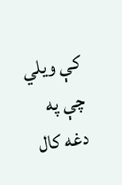کې ویلي چې په دغه کال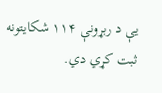یې د ربړونې ۱۱۴ شکایتونه ثبت کړي دي.